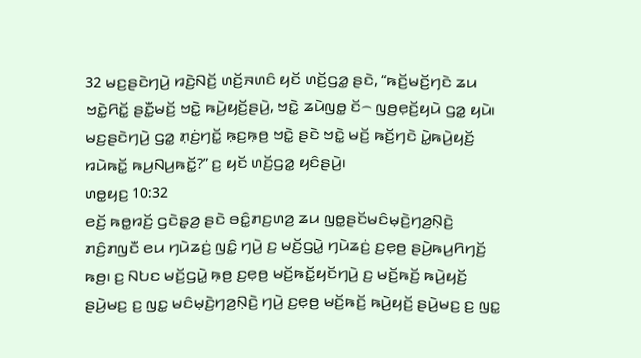32 ꤗꤢ꤬ꤔꤢꤧꤚꤣꤧ꤬ ꤙꤢꤧ꤬ꤡꤢꤩ꤬ ꤛꤢꤩ꤬ꤏꤛꤢꤨ ꤟꤢꤩ ꤛꤢꤩ꤬ꤞꤤ꤭ ꤔꤢꤧ, “ꤒꤢꤩ꤬ꤗꤢꤩ꤬ꤚꤢꤧ ꤘꤣ ꤠꤢꤧ꤭ꤖꤢꤩ꤭ ꤔꤢꤪ꤭ꤗꤢꤩ꤬ ꤠꤢꤧ꤭ ꤒꤣꤧ꤬ꤟꤢꤩ꤬ꤔꤣꤧ꤬, ꤠꤢꤧ꤭ ꤘꤣꤧꤜꤥ꤭ ꤢꤩ꤮ ꤜꤥ꤬ꤕ꤫ꤢꤩ꤬ꤟꤣꤧ ꤞꤤ꤭ ꤟꤣꤧ꤯ ꤗꤢ꤬ꤔꤢꤧꤚꤣꤧ꤬ ꤞꤤ꤭ ꤊ꤫ꤢꤦ꤬ꤚꤢꤩ꤭ ꤒ꤫ꤢ꤬ꤒ꤫ꤥ꤬ ꤠꤢꤧ꤭ ꤔꤢꤧ ꤠꤢꤧ꤭ ꤗꤢꤩ꤬ ꤒꤢꤩ꤬ꤚꤢꤧ ꤣꤧ꤭ꤒꤣꤧ꤬ꤟꤢꤩ꤬ ꤙꤣꤧꤒꤢꤩ꤭ ꤒꤣ꤬ꤡꤣ꤬ꤒꤢꤩ꤭?” ꤢ꤬ ꤟꤢꤩ ꤛꤢꤩ꤬ꤞꤤ꤭ ꤟꤢꤨꤔꤣꤧ꤬꤯
ꤛꤥ꤭ꤟꤢ꤬ 10:32
ꤕꤢꤩ꤬ ꤒꤥ꤭ꤙꤢꤩ꤬ ꤞꤢꤧꤔ꤫ꤤ꤬ ꤔꤢꤧ ꤋꤢꤨ꤭ꤊꤢ꤬ꤛꤤ꤬ ꤘꤣ ꤜꤥ꤭ꤔꤢꤩꤗꤢꤨꤗ꤫ꤢꤧ꤬ꤚꤤ꤬ꤡ꤫ꤢꤧ꤬ ꤊꤢꤨ꤬ꤊꤜꤢꤪ ꤕꤣ ꤚꤣꤧꤘꤢꤦ꤬ ꤜꤢꤨ꤭ ꤚꤣꤧ꤬ ꤢ꤬ ꤗꤢꤩ꤬ꤞꤣꤧ꤭ ꤚꤣꤧꤘꤢꤦ꤬ ꤢ꤬ꤕ꤫ꤥ꤬ ꤔꤣꤧ꤬ꤒꤣ꤬ꤖꤚꤢꤩ꤬ ꤒꤥ꤬꤯ ꤢ꤬ ꤡꤝꤢ ꤗꤢꤩ꤬ꤞꤣꤧ꤭ ꤒ꤫ꤥ꤬ ꤢ꤬ꤕ꤫ꤥ꤬ ꤗꤢꤩ꤬ꤒꤢꤩ꤭ꤟꤢꤩꤚꤣꤧ꤬ ꤢ꤬ ꤗꤢꤩ꤬ꤒꤢꤩ꤬ ꤒꤣꤧ꤬ꤟꤢꤩ꤬ ꤔꤣꤧ꤬ꤗꤢ꤬ ꤢ꤬ ꤜꤢ꤭ ꤗꤢꤨꤗ꤫ꤢꤧ꤬ꤚꤤ꤬ꤡ꤫ꤢꤧ꤬ ꤚꤣꤧ꤬ ꤢ꤬ꤕ꤫ꤥ꤬ ꤗꤢꤩ꤬ꤒꤢꤩ꤬ ꤒꤣꤧ꤬ꤟꤢꤩ꤬ ꤔꤣꤧ꤬ꤗꤢ꤬ ꤢ꤬ ꤜꤢ꤭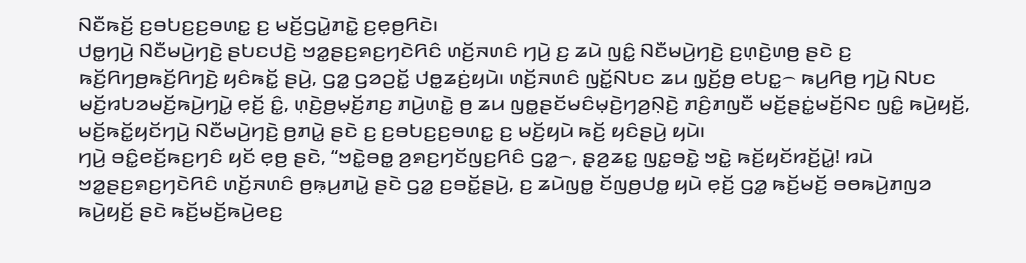ꤡꤢꤪꤒꤢꤩ꤬ ꤢ꤬ꤋꤝꤢ꤬ꤢ꤬ꤋꤛꤢ꤭ ꤢ꤬ ꤗꤢꤩ꤬ꤞꤣꤧ꤭ꤊꤢꤧ꤭ ꤢ꤬ꤕ꤫ꤥ꤬ꤖꤢꤧ꤯
ꤓꤥ꤭ꤚꤣꤧ꤬ ꤡꤢꤪꤗꤣꤧ꤬ꤚꤢꤧ꤬ ꤔꤝꤢꤓꤢꤧ꤬ ꤠꤤ꤭ꤔꤢ꤬ꤎꤢ꤬ꤚꤢꤧꤖꤢꤨ ꤛꤢꤩ꤬ꤏꤛꤢꤨ ꤚꤣꤧ꤬ ꤢ꤬ ꤘꤣꤧ ꤜꤢꤨ꤭ ꤡꤢꤪꤗꤣꤧ꤬ꤚꤢꤧ꤬ ꤢ꤬ꤛ꤫ꤢꤧ꤬ꤛꤥ꤬ ꤔꤢꤧ ꤢ꤬ ꤒꤢꤩ꤬ꤖꤚꤥ꤬ꤒꤢꤩ꤬ꤖꤚꤢꤧ꤬ ꤟꤢꤨꤒꤢꤩ꤭ ꤔꤣꤧ꤬, ꤞꤤ꤭ ꤞꤤꤑꤢꤩ꤭ ꤓꤥ꤭ꤘꤢꤦ꤬ꤟꤣꤧ꤯ ꤛꤢꤩ꤬ꤏꤛꤢꤨ ꤜꤢꤩ꤭ꤡꤝꤢ ꤘꤣ ꤜ꤫ꤢꤩ꤬ꤥ꤬ ꤕꤝꤢ꤭꤮ ꤒꤣ꤬ꤖꤥ꤬ ꤚꤣꤧ꤬ ꤡꤝꤢ ꤗꤢꤩ꤬ꤙꤝꤤꤗꤢꤩ꤬ꤒꤣꤧ꤬ꤚꤣꤧ꤭ ꤕ꤫ꤢꤩ꤬ ꤢꤨ꤭, ꤛ꤫ꤢꤧ꤬ꤥ꤬ꤗ꤫ꤢꤩ꤬ꤊꤢ꤬ ꤊꤣꤧ꤬ꤛꤢꤧ꤭ ꤥ꤬ ꤘꤣ ꤜꤥ꤭ꤔꤢꤩꤗꤢꤨꤗ꤫ꤢꤧ꤬ꤚꤤ꤬ꤡ꤫ꤢꤧ꤬ ꤊꤢꤨ꤬ꤊꤜꤢꤪ ꤗꤢꤩ꤬ꤔꤢꤦ꤭ꤗꤢꤩ꤬ꤡꤢ ꤜꤢꤨ꤭ ꤒꤣꤧ꤬ꤟꤢꤩ꤬, ꤗꤢꤩ꤬ꤒꤢꤩ꤭ꤟꤢꤩꤚꤣꤧ꤬ ꤡꤢꤪꤗꤣꤧ꤬ꤚꤢꤧ꤬ ꤥ꤬ꤊꤣꤧ꤭ ꤔꤢꤧ ꤢ꤬ ꤢ꤬ꤋꤝꤢ꤬ꤢ꤬ꤋꤛꤢ꤭ ꤢ꤬ ꤗꤢꤩ꤬ꤟꤣꤧ ꤒꤢꤩ꤬ ꤟꤢꤨꤔꤣꤧ꤬ ꤟꤣꤧ꤯
ꤚꤣꤧ꤬ ꤋꤢꤨ꤭ꤕꤢꤩ꤬ꤒꤢ꤬ꤚꤢꤨ ꤟꤢꤩ ꤕ꤫ꤥ꤬ ꤔꤢꤧ, “ꤠꤢꤧ꤭ꤋꤥ꤭ ꤤ꤬ꤎꤢ꤬ꤚꤢꤩꤜꤢ꤬ꤖꤢꤨ ꤞꤤ꤭꤮, ꤔ꤫ꤤ꤬ꤘꤢ꤭ ꤜꤢ꤭ꤋꤢꤧ꤭ ꤠꤢꤧ꤭ ꤒꤢꤩ꤬ꤟꤢꤩꤙꤢꤩ꤬ꤣꤧ꤭! ꤙꤣꤧ ꤠꤤ꤭ꤔꤢ꤬ꤎꤢ꤬ꤚꤢꤧꤖꤢꤨ ꤛꤢꤩ꤬ꤏꤛꤢꤨ ꤥ꤬ꤒ꤫ꤣ꤬ꤊꤣꤧ꤭ ꤔꤢꤧ ꤞꤤ꤭ ꤢ꤬ꤋꤢꤩ꤭ꤔꤣꤧ꤬, ꤢ꤬ ꤘꤣꤧꤜꤥ꤭ ꤢꤩꤜꤥ꤬ꤓꤥ꤭ ꤟꤣꤧ ꤕ꤫ꤢꤩ꤬ ꤞꤤ꤭ ꤒꤢꤩ꤬ꤗꤢꤩ꤬ ꤋꤥꤒꤣꤧ꤬ꤊꤜꤤ ꤒꤣꤧ꤬ꤟꤢꤩ꤬ ꤔꤢꤧ ꤒꤢꤩ꤬ꤗꤢꤩ꤬ꤒꤣꤧ꤬ꤕꤢ꤬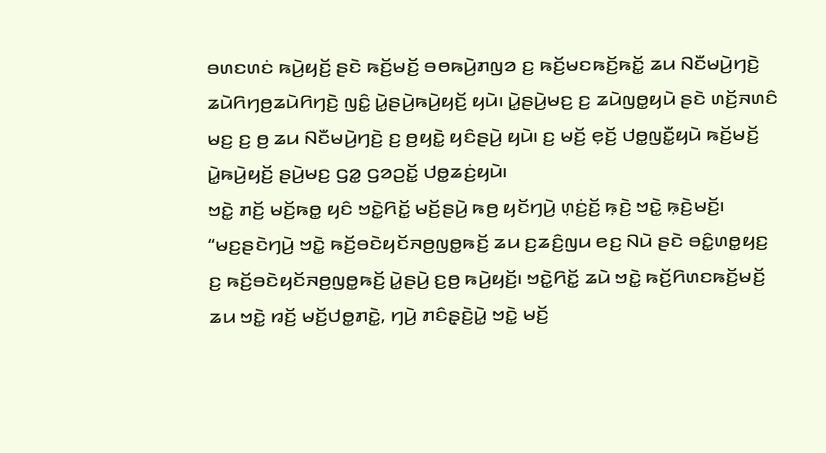ꤋꤛꤢꤛꤢꤦ ꤒꤣꤧ꤬ꤟꤢꤩ꤬ ꤔꤢꤧ ꤒꤢꤩ꤬ꤗꤢꤩ꤬ ꤋꤥꤒꤣꤧ꤬ꤊꤜꤤ ꤢ꤬ ꤒꤢꤩ꤬ꤗꤢꤒꤢꤩ꤬ꤒꤢꤩ꤭ ꤘꤣ ꤡꤢꤪꤗꤣꤧ꤬ꤚꤢꤧ꤬ ꤘꤣꤧꤖꤚꤥ꤬ꤘꤣꤧꤖꤚꤢꤧ꤬ ꤜꤢꤨ꤭ ꤣꤧ꤭ꤔꤣꤧ꤬ꤒꤣꤧ꤬ꤟꤢꤩ꤬ ꤟꤣꤧ꤯ ꤣꤧ꤭ꤔꤣꤧ꤬ꤗꤢ꤬ ꤢ꤬ ꤘꤣꤧꤜꤥ꤭ꤟꤣꤧ ꤔꤢꤧ ꤛꤢꤩ꤬ꤏꤛꤢꤨ ꤗꤢ꤬ ꤢ꤬ ꤥ꤬ ꤘꤣ ꤡꤢꤪꤗꤣꤧ꤬ꤚꤢꤧ꤬ ꤢ꤬ ꤥ꤬ꤟꤢꤧ꤭ ꤟꤢꤨꤔꤣꤧ꤬ ꤟꤣꤧ꤯ ꤢ꤬ ꤗꤢꤩ꤬ ꤕ꤫ꤢꤩ꤬ ꤓꤥ꤭ꤜꤢꤪ꤭ꤟꤣꤧ ꤒꤢꤩ꤬ꤗꤢꤩ꤬ ꤣꤧ꤭ꤒꤣꤧ꤬ꤟꤢꤩ꤬ ꤔꤣꤧ꤬ꤗꤢ꤬ ꤞꤤ꤭ ꤞꤤꤑꤢꤩ꤭ ꤓꤥ꤭ꤘꤢꤦ꤬ꤟꤣꤧ꤯
ꤠꤢꤧ꤭ ꤊꤢꤩ꤬ ꤗꤢꤩ꤬ꤒꤥ꤭ ꤟꤢꤨ ꤠꤢꤧ꤭ꤖꤢꤩ꤭ ꤗꤢꤩ꤬ꤔꤣꤧ꤬ ꤒꤥ꤬ ꤟꤢꤩꤚꤣꤧ꤬ ꤛ꤫ꤢꤦ꤬ꤢꤩ꤬ ꤒ꤫ꤢꤧ꤬ ꤠꤢꤧ꤭ ꤒ꤫ꤢꤧ꤬ꤗꤢꤩ꤬꤯
“ꤗꤢ꤬ꤔꤢꤧꤚꤣꤧ꤬ ꤠꤢꤧ꤭ ꤒꤢꤩ꤬ꤋꤢꤧꤟꤢꤩꤏꤥ꤬ꤜꤥ꤭ꤒꤢꤩ꤬ ꤘꤣ ꤢ꤬ꤘꤢꤨ꤬ꤜꤣ ꤕꤢ꤬ ꤡꤣꤧ ꤔꤢꤧ ꤋꤢꤨ꤭ꤛꤥ꤭ꤟꤢ꤬ ꤢ꤬ ꤒꤢꤩ꤬ꤋꤢꤧꤟꤢꤩꤏꤥ꤬ꤜꤥ꤭ꤒꤢꤩ꤬ ꤣꤧ꤭ꤔꤣꤧ꤬ ꤢ꤬ꤥ꤬ ꤒꤣꤧ꤬ꤟꤢꤩ꤬꤯ ꤠꤢꤧ꤭ꤖꤢꤩ꤭ ꤘꤣꤧ ꤠꤢꤧ꤭ ꤒꤢꤩ꤬ꤖꤛꤢꤒꤢꤩ꤬ꤗꤢꤩ꤬ ꤘꤣ ꤠꤢꤧ꤭ ꤙꤢꤩ꤬ ꤗꤢꤩ꤬ꤓꤥ꤭ꤊꤢꤧ꤭, ꤚꤣꤧ꤬ ꤊꤢꤨꤔ꤫ꤢꤧ꤬ꤣꤧ꤭ ꤠꤢꤧ꤭ ꤗꤢꤩ꤬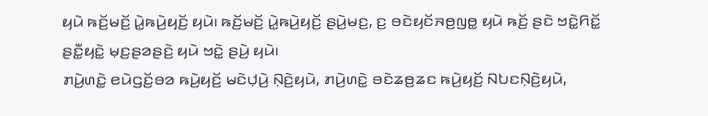ꤟꤣꤧ ꤒꤢꤩ꤬ꤗꤢꤩ꤬ ꤣꤧ꤭ꤒꤣꤧ꤬ꤟꤢꤩ꤬ ꤟꤣꤧ꤯ ꤒꤢꤩ꤬ꤗꤢꤩ꤬ ꤣꤧ꤭ꤒꤣꤧ꤬ꤟꤢꤩ꤬ ꤔꤣꤧ꤬ꤗꤢ꤬, ꤢ꤬ ꤋꤢꤧꤟꤢꤩꤏꤥ꤬ꤜꤥ꤭ ꤟꤣꤧ ꤒꤢꤩ꤬ ꤔꤢꤧ ꤠꤢꤧ꤭ꤖꤢꤩ꤭ ꤔꤢꤪ꤭ꤟꤢꤧ꤭ ꤗ꤫ꤢ꤬ꤔꤤꤔꤢꤧ꤬ ꤟꤣꤧ ꤠꤢꤧ꤭ ꤔꤣꤧ꤬ ꤟꤣꤧ꤯
ꤊꤣꤧ꤬ꤛꤢꤧ꤭ ꤕꤣꤧꤞꤢꤩ꤬ꤋꤤ ꤒꤣꤧ꤬ꤟꤢꤩ꤬ ꤗꤢꤧꤓ꤫ꤣꤧ꤬ ꤡ꤫ꤢꤧ꤬ꤟꤣꤧ, ꤊꤣꤧ꤬ꤛꤢꤧ꤭ ꤋꤢꤧꤘꤥ꤬ꤘꤢ ꤒꤣꤧ꤬ꤟꤢꤩ꤬ ꤡꤝꤢꤡ꤫ꤢꤧ꤬ꤟꤣꤧ,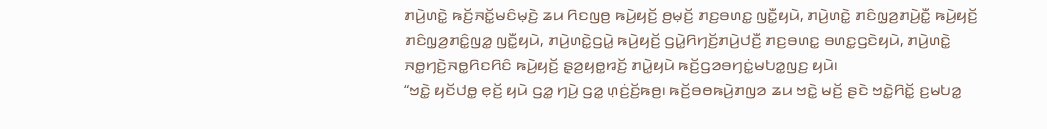ꤊꤣꤧ꤬ꤛꤢꤧ꤭ ꤒꤢꤩ꤬ꤏꤢꤩ꤭ꤗꤢꤨꤗ꤫ꤢꤧ꤬ ꤘꤣ ꤖꤢꤜꤥ꤬ ꤒꤣꤧ꤬ꤟꤢꤩ꤬ ꤥ꤬ꤗ꤫ꤢꤩ꤬ ꤊꤢ꤬ꤋꤛꤢ꤭ ꤜꤢꤪ꤭ꤟꤣꤧ, ꤊꤣꤧ꤬ꤛꤢꤧ꤭ ꤊꤢꤨꤜ꤫ꤤ꤬ꤊꤣꤧ꤬ꤢꤪ꤭ ꤒꤣꤧ꤬ꤟꤢꤩ꤬ ꤊꤢꤨꤜ꤫ꤤ꤬ꤊꤢꤨ꤭ꤜꤤ꤭ ꤜꤢꤪ꤭ꤟꤣꤧ, ꤊꤣꤧ꤬ꤛꤢꤧ꤭ꤞꤣꤧ꤭ ꤒꤣꤧ꤬ꤟꤢꤩ꤬ ꤞꤣꤧ꤭ꤖꤚꤢꤩ꤬ꤊꤣꤧ꤬ꤓꤢꤪ꤬ ꤊꤢ꤬ꤋꤛꤢ꤭ ꤋꤛꤢ꤭ꤞꤢꤧꤟꤣꤧ, ꤊꤣꤧ꤬ꤛꤢꤧ꤭ ꤏꤥ꤭ꤚꤢꤧ꤬ꤏꤥ꤭ꤖꤢꤖꤢꤨ ꤒꤣꤧ꤬ꤟꤢꤩ꤬ ꤔ꤫ꤤ꤬ꤟꤥ꤭ꤙꤢꤩ꤬ ꤊꤣꤧ꤭ꤟꤣꤧ ꤒꤢꤩ꤬ꤞꤤꤋꤚꤢꤦ꤭ꤗꤝꤤ꤭ꤜꤢ꤬ ꤟꤣꤧ꤯
“ꤠꤢꤧ꤭ ꤟꤢꤩꤓꤥ꤭ ꤕ꤫ꤢꤩ꤬ ꤟꤣꤧ ꤞꤤ꤭ ꤚꤣꤧ꤬ ꤞꤤ꤭ ꤛ꤫ꤢꤦ꤬ꤢꤩ꤬ꤒꤥ꤬꤯ ꤒꤢꤩ꤬ꤋꤥꤒꤣꤧ꤬ꤊꤜꤤ ꤘꤣ ꤠꤢꤧ꤭ ꤗꤢꤩ꤬ ꤔꤢꤧ ꤠꤢꤧ꤭ꤖꤢꤩ꤭ ꤢ꤬ꤗꤝꤤ꤭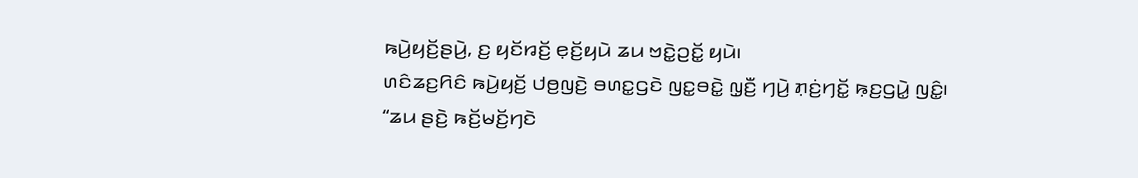ꤒꤣꤧ꤬ꤟꤢꤩ꤬ꤔꤣꤧ꤬, ꤢ꤬ ꤟꤢꤩꤙꤢꤩ꤬ ꤕ꤫ꤢꤩ꤬ꤟꤣꤧ ꤘꤣ ꤠꤢꤧ꤭ꤑꤢꤩ꤭ ꤟꤣꤧ꤯
ꤛꤢꤨꤘꤢ꤬ꤖꤢꤨ ꤒꤣꤧ꤬ꤟꤢꤩ꤬ ꤓꤥ꤬ꤜꤢꤧ꤬ ꤋꤛꤢ꤭ꤞꤢꤧ ꤜꤢ꤭ꤋꤢꤧ꤭ ꤜ꤫ꤢꤪ꤬ ꤚꤣꤧ꤬ ꤊ꤫ꤢꤦ꤬ꤚꤢꤩ꤭ ꤒ꤫ꤢ꤬ꤞꤣꤧ꤭ ꤜꤢꤨ꤭꤯
“ꤘꤣ ꤔꤢꤧ꤬ ꤒꤢꤩ꤬ꤗꤢꤩ꤬ꤚꤢꤧ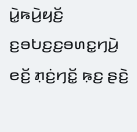ꤣꤧ꤭ꤒꤣꤧ꤬ꤟꤢꤩ꤬ ꤢ꤬ꤋꤝꤢ꤬ꤢ꤬ꤋꤛꤢ꤭ꤚꤣꤧ꤬ ꤕꤢꤩ꤬ ꤊ꤫ꤢꤦ꤬ꤚꤢꤩ꤭ ꤒ꤫ꤢ꤬ ꤔꤢꤧ꤬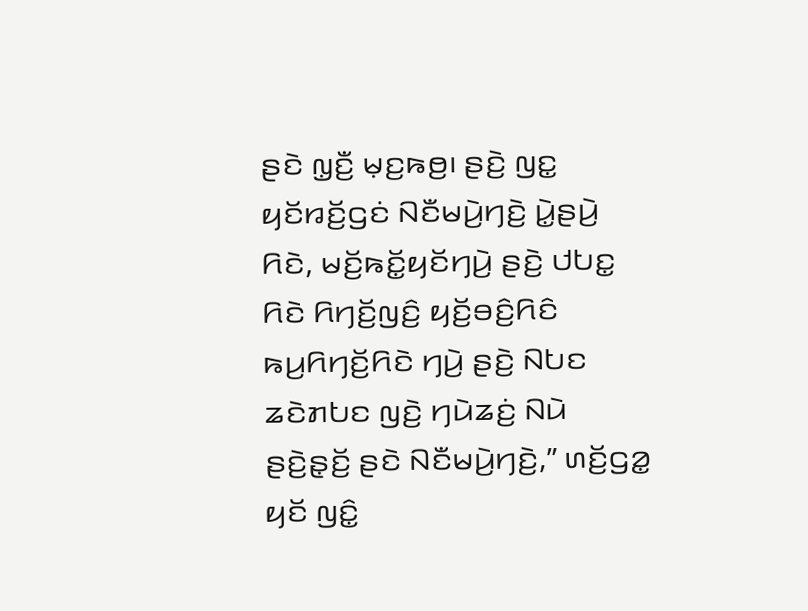ꤔꤢꤧ ꤜ꤫ꤢꤪ꤬ ꤗ꤫ꤢ꤬ꤒꤥ꤬꤯ ꤔꤢꤧ꤬ ꤜꤢ꤭ ꤟꤢꤩꤙꤢꤩ꤬ꤞꤢꤦ ꤡꤢꤪꤗꤣꤧ꤬ꤚꤢꤧ꤬ ꤣꤧ꤭ꤔꤣꤧ꤬ ꤖꤢꤧ, ꤗꤢꤩ꤬ꤒꤢꤩ꤭ꤟꤢꤩꤚꤣꤧ꤬ ꤔꤢꤧ꤬ ꤓꤝꤢ꤭ ꤖꤢꤧ ꤖꤚꤢꤩ꤬ꤜꤢꤨ꤬ ꤟꤢꤩ꤬ꤋꤢꤨ꤬ꤖꤢꤨ ꤒꤣ꤬ꤖꤚꤢꤩ꤬ꤖꤢꤧ ꤚꤣꤧ꤬ ꤔꤢꤧ꤬ ꤡꤝꤢ ꤘꤢꤧꤊꤝꤢ ꤜꤢꤧ꤬ ꤚꤣꤧꤘꤢꤦ꤬ ꤡꤣꤧ ꤔꤢꤧ꤬ꤔ꤫ꤢꤩ꤬ ꤔꤢꤧ ꤡꤢꤪꤗꤣꤧ꤬ꤚꤢꤧ꤬,” ꤛꤢꤩ꤬ꤞꤤ꤭ ꤟꤢꤩ ꤜꤢꤨ꤭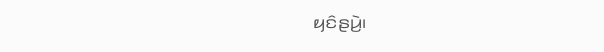ꤟꤢꤨꤔꤣꤧ꤬꤯